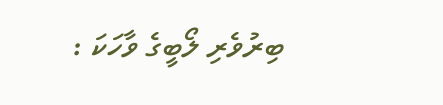ބިރުވެރި ލޯބީގެ ވާހަކަ :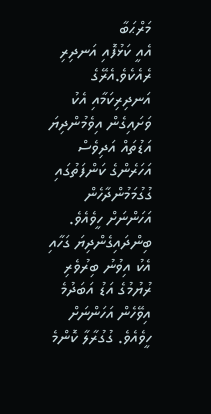މަރްޙަބާ
އެއީ ކަޅުފޮއި އަނދިރި ރެއެކެވެ.އެރޭގެ އަނދިރިކަމާއި އެކު ވަށައިގެން އިވެމުންދިޔަ އަޑުތައް އަދިވެސް އަހަރެންގެ ކަންފަތުގައި ގުގުމަމުންދާހެން އަހަންނަށް ހީވެއެވެ. ބިންދައިގެންދިޔަ ގަހާއި އެކު އިވުނު ބިރުވެރި ރުޔުމުގެ އަޑު އަބަދުމެ އިވޭހެން އަހަންނަށް ހީވެއެވެ. ގުގުރާލާ ކޮންމެ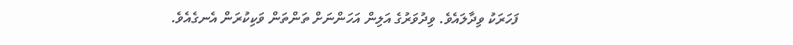ފަހަރަކު ވިދާލައެވެ. ވިދުވަރުގެ އަލިން އަހަންނަށް ތަންތަން ވަކިކުރަން އެނގެއެވެ.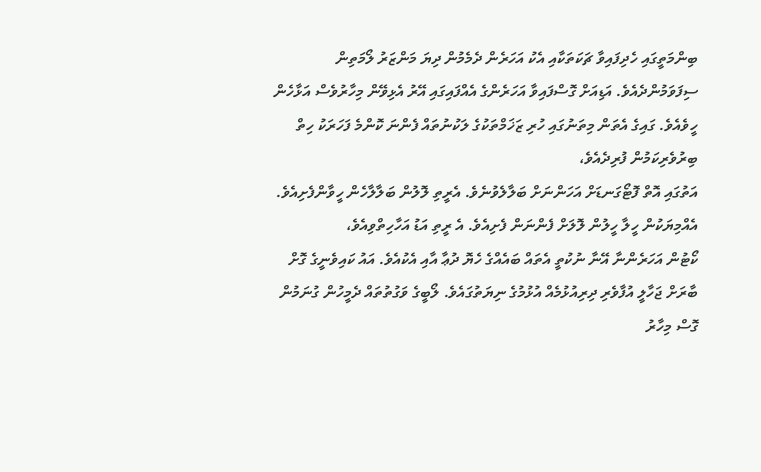ބިންމަތީގައި ހެދިފައިވާ ޗަކަތަކާއި އެކު އަހަރެން ދެމެމުން ދިޔަ މަންޒަރު ލޯމަތިން ސިފަވަމުންދެއެވެ. އަޑިއަށް ގޮސްފައިވާ އަހަރެންގެ އެއްފައިގައި އޭރު އެޅިވޭން މިހާރުވެސް އަޅާހެން ހީވެއެވެ. ގައިގެ އެތަން މިތަނުގައި ހުރި ޒަޚަމްތަކުގެ ލަކުނުތައް ފެންނަ ކޮންމެ ފަހަރަކު ހިތް ބިރުވެރިކަމުން ފުރިދެއެވެ،
އަތުގައި އޮތް ފޮޓޯގަނޑަށް އަހަންނަށް ބަލާލެވުނެވެ. އެރީތި ލޮލުން ބަލާލާހެން ހީވާންފެށިއެވެ. އެއްމިޔަކުން ހީލާ ހީލުން ލޮލަށް ފެންނަން ފެށިއެވެ. އެ ރީތި އަޑު އަހާހިތްވިއެވެ،
ކޯޓުން އަހަރެންނާ އޭނާ ނުކުތީ އެތައް ބައެއްގެ ހެޔޮ ދުޢާ އާއި އެކުއެވެ. އައު ކައިވެނީގެ ގޮށް ބާރަށް ޖަހާލީ އުފާވެރި ދިރިއުޅުމެއް އުޅުމުގެ ނިޔަތުގައެވެ. ލޯބީގެ ވަގުތުތައް ދެމީހުން ގުނަމުން ގޮސް މިހާރު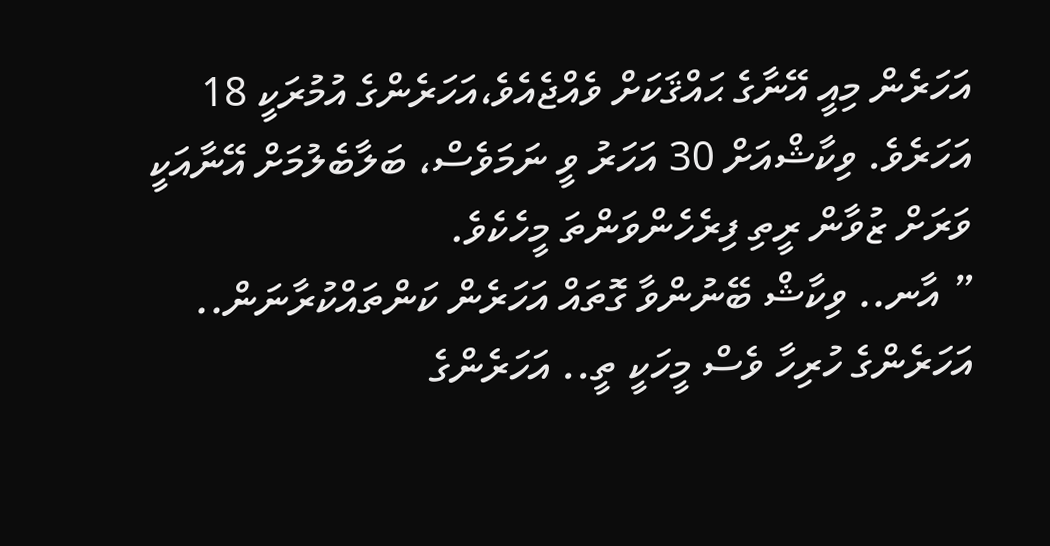އަހަރެން މިއީ އޭނާގެ ޙައްޤަކަށް ވެއްޖެއެވެ،އަހަރެންގެ އުމުރަކީ 18 އަހަރެވެ. ވިކާޝްއަށް 30 އަހަރު ވީ ނަމަވެސް، ބަލާބެލުމަށް އޭނާއަކީ ވަރަށް ޒުވާން ރީތި ފިރެހެންވަންތަ މީހެކެވެ.
” އާނ.. ވިކާޝް ބޭނުންވާ ގޮތައް އަހަރެން ކަންތައްކުރާނަން.. އަހަރެންގެ ހުރިހާ ވެސް މީހަކީ ތީ.. އަހަރެންގެ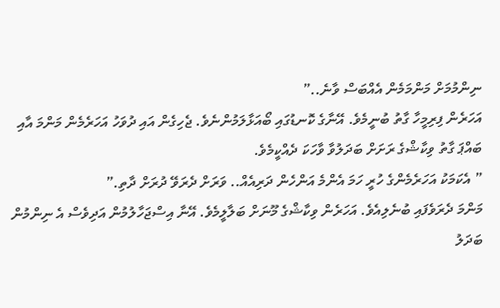ނިންމުމަށް މަންމަމެން އެއްބަސް ވާނެ..”
އަހަރެން ފިރިމީހާ ގާތު ބުނީމެވެ. އޭނާގެ ކޮނޑުގައި ބޯއަޅާލަމުންނެވެ. ޖެހިގެން އައި ދުވަހު އަހަރެމެން މަންމަ އާއި ބައްޕަ ގާތު ވިކާޝްގެ ރަށަށް ބަދަލުވާ ވާހަކަ ދެއްކީމެވެ.
” އެކަމަކު އަހަރެމެންގެ ހުރީ ހަމަ އެންމެ އަންހެން ދަރިއެއް.. ވަރަށް ދެރަވޭ ދުރަށް ދާތި.”
މަންމަ ދެރަވެފައި ބުނެލިއެވެ. އަހަރެން ވިކާޝްގެ މޫނަށް ބަލާލީމެވެ. އޭނާ އިސްޖަހާލުމުން އަދިވެސް އެ ނިންމުން ބަދަލު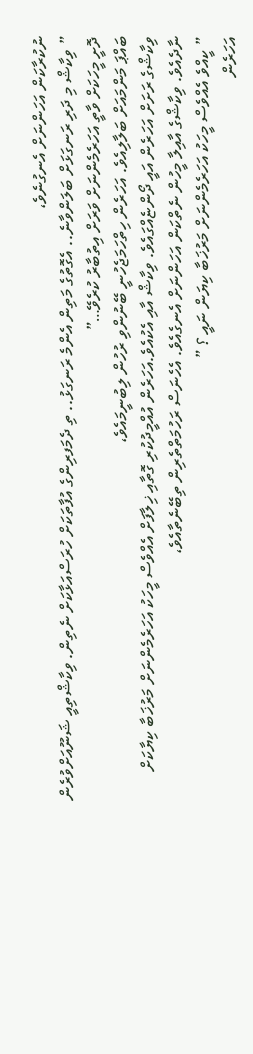ނުކުރާކަން އަހަންނަށް އެނގުނެވެ،
” ވިކާޝް މި ދަރި ރަނގަޅަށް ބަލަންވާނެ.. އެގޮތުގެ މަތިން އެންމެ ރަނގަޅު.. ތި ދެމަފރިންގެ އުފާތަކަށް ހުރަސްއަޅާކަށް ނެތިން. ވިކާޝްތިއީ ޝަނޫއަށްވުރެން ދޮށީ މީހަކަށް ވާތީ އަހަރެމެންނަށް ވަރަށް އިތުބާރު ކުރެވޭ…”
ބައްޕަ މަންމައަށް ބަލާލިއެވެ. އަހަރެން ހިތްހަމަޖެހުނީ ބޭނުންވި ރުހުން ލިބުނީމައެވެ،
ވިކާޝްގެ ރަށަށް އަހަރެން އައީ ދޯންޏެއްގައެވެ. ވިކާޝް އާއި އެކުއެވެ.އަހަރެން އުއްމީދުކުރި ގޮތާއި ޚިލާފަށް އެއްވެސް މީހަކު އަހަރެމެންނަށް މަރުޚަބާ ކިޔާކަށް ނާދެއެވެ. ވިކާޝްގެ އާއިލާ މީހުން ނެތްކަން އަހަންނަށް އެނގެއެވެ. އެހެނަސް ރަހުމަތްތެރިން ތިބޭނެތާއެވެ،
” ކީއްވެ އެއްވެސް މީހަކު އަހަރެމެންނަށް މަރުޚަބާ ކިޔަން ނައީ ؟ ”
އަހަރެން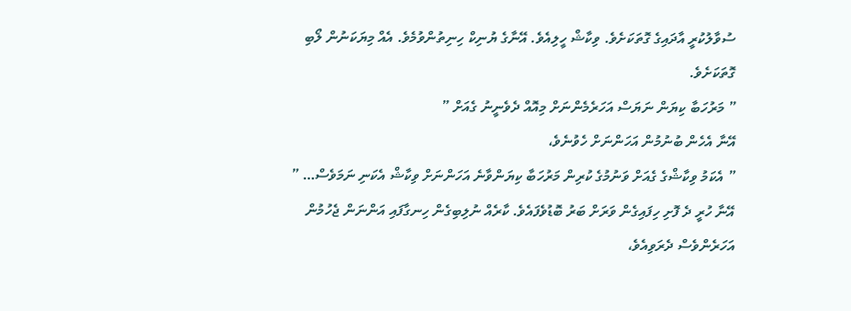ސުވާލުކުރީ އާދައިގެ ގޮތަކަށެވެ. ވިކާޝް ހީލިއެވެ. އޭނާގެ ޔުނިކް ހިނިތުންވުމެވެ. އެއް މިޔަކަނުން ލޯބި ގޮތަކަށެވެ.
” މަރުހަބާ ކިޔަން ނަޔަސް އަހަރެމެންނަށް މިއޮއް ދެވެނީނު ގެއަށް ”
އޭނާ އެހެން ބުނުމުން އަހަންނަށް ހެވުނެވެ،
” އެކަމު ވިކާޝްގެ ގެއަށް ވަނުމުގެ ކުރިން މަރުހަބާ ކިޔަންވާނެ އަހަންނަށް ވިކާޝް އެކަނި ނަމަވެސް… ”
އޭނާ ހުރީ ދެ ފޮށި ހިފައިގެން ވަރަށް ބަރު ބޮޑުވެފައެވެ. ކާރެއް ނުލިބިގެން ހިނގާފައި އަންނަން ޖެހުމުން އަހަރެންވެސް ދެރަވިއެވެ،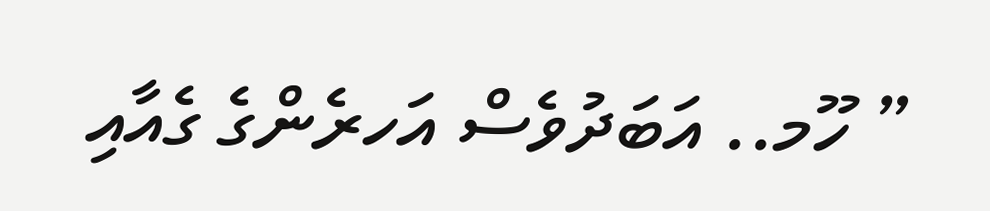” ހޫމ.. އަބަދުވެސް އަހރެންގެ ގެއާއި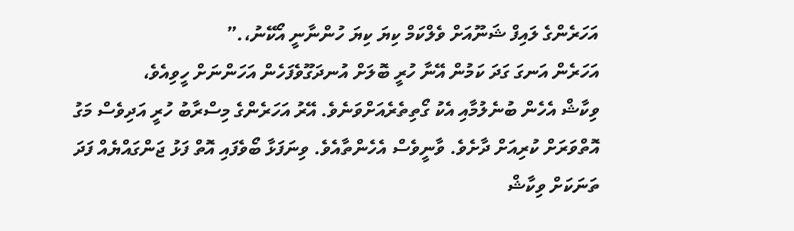އަހަރެންގެ ލައިފް ޝަނޫއަށް ވެލްކަމް ކިޔަ ކިޔަ ހުންނާނީ އޯކޭނު،.”
އަހަރެން އަނގަ ގަދަ ކަމުން އޭނާ ހުރީ ބޮލަށް އުނދަގޫވެފަހެން އަހަންނަށް ހީވިއެވެ،
ވިކާޝް އެހެން ބުނެލުމާއި އެކު ގޯތިތެރެއަށްވަނެވެ. އޭރު އަހަރެންގެ މިސްރާބު ހުރީ އަދިވެސް މަގު އޮތްވަރަށް ކުރިއަށް ދާށެވެ. ވާނީވެސް އެހެންތާއެވެ. ވިނަފަޅާ ބޯވެފައި އޮތް ފަޅު ޖަންގައްޔެއް ފަދަ ތަނަކަށް ވިކާޝް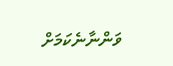ވަންނާނެކަމަށް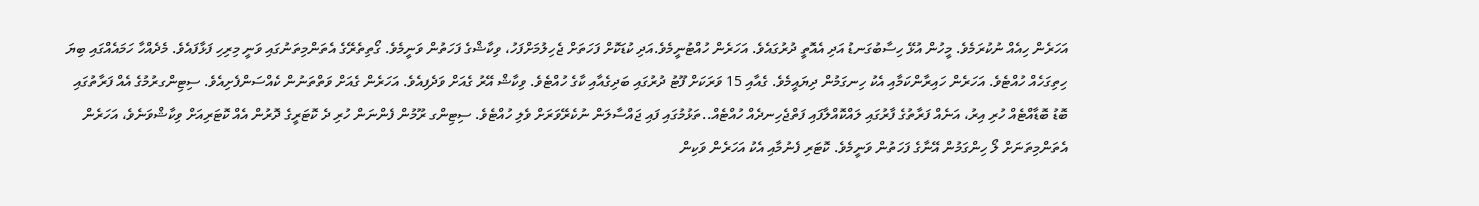އަހަރެން ހިއެއް ނުކުރަމެވެ. މީހުން އުޅޭ ހިސާބުގަނޑު އަދި އެއޮތީ ދުރުގައެވެ. އަހަރެން ހުއްޓުނީމެވެ.އަދި ކުޑަކޮށް ފަހަތަށް ޖެހިލުމަށްފަހު، ވިކާޝްގެ ފަހަތުން ވަނީމެވެ. ގޯތިތެރޭގެ އެތަންމިތަނުގައި ވަނީ މިރިހި ފަޅާފައެވެ. މެދެއްހާ ހަމައެއްގައި ބިޔަ ހިތިގަހެއް ހުއްޓެވެ. އަހަރެން ހައިރާންކަމާއި އެކު ހިނގަމުން ދިޔައީމެވެ. ގެއާއި 15 ވަރަކަށް ފޫޓު ދުރުގައި ބަދިގެއާއި ކާގެ ހުއްޓެވެ. ވިކާޝް އޭރު ގެއަށް ވަދެފިއެވެ. އަހަރެން ގެއަށް ވަތްތަނުން ކެއްސަންފެށިއެވެ. ސިޓިންގރުމުގެ އެއް ފަރާތުގައި ބޮޑު ބޮޑާއްޓެއް ހުރި އިރު، އަނެއް ފަރާތުގެ ފާރުގައި ލައްކޮއްލާފައި ފަތްޖެހިނދެއް ހުއްޓެއް..ތަޅުމުގައި ފައި ޖައްސާލަން ނުކެރޭވަރަށް ވެލި ހުއްޓެވެ. ސިޓިންގ ރޫމުން ފެންނަން ހުރި ދެ ކޮޓަރީގެ ދޮރުން އެއް ކޮޓަރިއަށް ވިކާޝްވަނެވެ، އަހަރެން އެތަންމިތަނަށް ލޯ ހިންގަމުން އޭނާގެ ފަހަތުން ވަނީމެވެ. ކޮޓަރި ފެނުމާއި އެކު އަހަރެން ވަކިން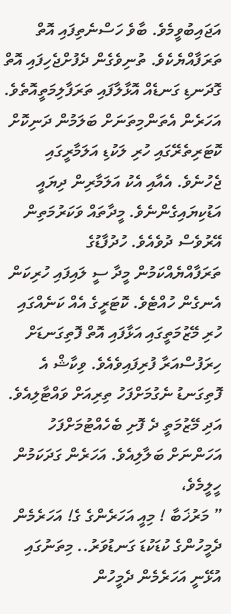އަޖައިބުވީމެވެ. ބާވެ ހަސްނެތިފައި އޮތް ތަރަފާއްޔެކެވެ. ތުނިވެގެން ދެފުށްޖެހިފައި އޮތް ގޮދަނޑި ގަނޑެއް އޮޅާލާފައި ތަރަފާލިމަތީއޮތެވެ. އަހަރެން އެތަންމިތަނަށް ބަލަމުން ދަނިކޮށް ކޮޓަރިތެރޭގައި ހުރި ލަކުޑި އަލަމާރީގައި ޖެހުނެވެ. އެއާއި އެކު އަލަމާރިން ދިޔައީ އަޑުކިޔައިގެންނެވެ. މީދާތައް ވަކަރުމަތިން އޭރުވެސް ދުވެއެވެ. ހުދުފާޑުގެ ތަރަފާއްޔެއްކަމުން މީދާ ސީ ލައިފައި ހުރިކަން އެނގެން ހުއްޓެވެ. ކޮޓަރީގެ އެއް ކަނެއްގައި ހުރި މޭޒުމަތީގައި އަޅާފައި އޮތް ފޮތިގަނޑަށް ހިރަފުސްއަރާ ފުރިފައިވެއެވެ. ވިކާޝް އެ ފޮތިގަނޑު ނެގުމަށްފަހު ތިރިއަށް ވައްޓާލިއެވެ. އަދި މޭޒުމަތީ ދެ ފޮށި ބެހެއްޓުމަށްފަހު އަހަންނަށް ބަލާލިއެވެ. އަހަރެން ގަދަކަމުން ހީލީމެވެ،
” މަރުޚަބާ ! މިއީ އަހަރެންގެ ގެ! އަހަރެމެން ދެމީހުންގެ ކުޑަކުޑަ ގަނޑުވަރު.. މިތަނުގައި އުޅޭނީ އަހަރެމެން ދެމީހުން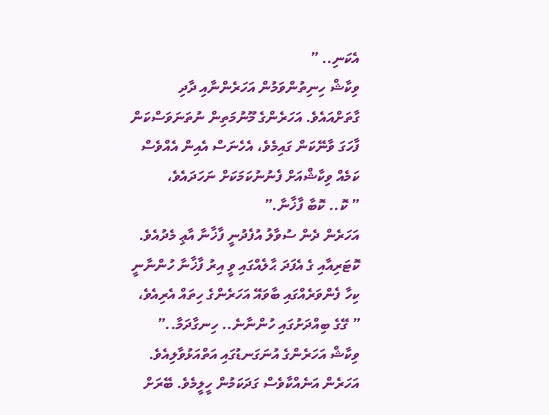އެކަނި.. ”
ވިކާޝް ހިނިތުންވަމުން އަހަރެންނާއި ދާދި ގާތަށްއައެވެ. އަހަރެންގެ މޫނުމަތިން ނުތަނަވަސްކަން ފާހަގަ ވާނޭކަން ގައިމެވެ، އެހެނަސް އެއިން އެއްވެސް ކަމެއް ވިކާޝްއަށް ފެނުނުކަމަކަށް ނަހަދައެވެ،
” ކޮ.. ކޮބާ ފާޚާނާ.”
އަހަރެން ދެން ސުވާލު އުފެދުނީ ފާޚާނާ އާޢި މެދުއެވެ. ކޮޓަރިއާއި ގެ އެފަދަ ޙާލެއްގައި ވީ އިރު ފާޚާނާ ހުންނާނީ ކިހާ ފެންވަރެއްގައި ބާވައޭ އަހަރެންގެ ހިތައް އެރިއެވެ،
” ގޭގެ ބިއްދަށުގައި ހުންނާނެ.. ހިނގާދަމާ..”
ވިކާޝް އަހަރެންގެ އުނަގަނޑުގައި އަތްއަޅުވާލިއެވެ. އަހަރެން އަނެއްކާވެސް ގަދަކަމުން ހީލީމެވެ. ބޭރަށް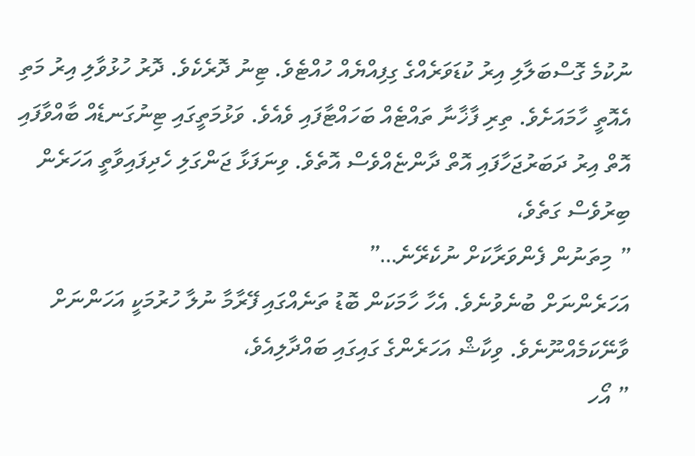ނުކުމެ ގޮސްބަލާލި އިރު ކުޑަވަރެއްގެ ގިފިއްޔެއް ހުއްޓެވެ. ޓިނު ދޮރެކެވެ. ދޮރު ހުޅުވާލި އިރު މަތި އެއޮތީ ހާމައަށެވެ. ތިރި ފާޚާނާ ތައްޓެއް ބަހައްޓާފައި ވެއެވެ. ވަޅުމަތީގައި ޓިނުގަނޑެއް ބާއްވާފައި އޮތް އިރު ދަބަރުޖަހާފައި އޮތް ދާންޏެއްވެސް އޮތެވެ. ވިނަފަޅާ ޖަންގަލި ހެދިފައިވާތީ އަހަރެން ބިރުވެސް ގަތެވެ،
” މިތަނުން ފެންވަރާކަށް ނުކެރޭނެ…”
އަހަރެންނަށް ބުނެވުނެވެ. އެހާ ހާމަކަން ބޮޑު ތަނެއްގައި ފޭރާމާ ނުލާ ހުރުމަކީ އަހަންނަށް ވާނޭކަމެއްނޫނެވެ. ވިކާޝް އަހަރެންގެ ގައިގައި ބައްދާލިއެވެ،
” އޯހ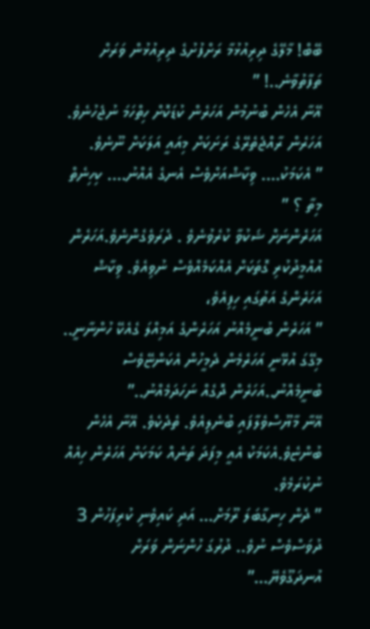ބޭބް! މާލޭގެ ދިރިއުޅުމާ ރަށްފުށުގެ ދިރިއުޅުން ވަރަށް ތަފާތުވާނެ..! ”
އޭނާ އެހެން ބުނުމުން އަހަރެން ކުޑަކޮށް ހިތްހަމަ ނުޖެހުނެވެ. އަހަރެން ރާއްޖެތެރޭގެ ރަށަކަށް މިއައީ އަލަކަށް ނޫނެވެ.
” އެކަމަކު…. ވިކާޝްއަށްވެސް އެނގެ އެއްނު…. ކިހިނެތް މިތާ ؟ ”
އަހަރެންނަށް ޝަކުވާ ކުރެވުނެވެ . ދެރަވެގެންނެވެ.އަހަރެން އުއްމީދުކުރި ގޮތަކަށް އެއްކަމެއްވެސް ނުވިއެވެ. ވިކާޝް އަހަރެންގެ އަތުގައި ހިފިއެވެ،
” އަހަރެން ބުނީމެއްނު އަހަރެންގެ އަމިއްލަ ގެއެކޭ ހުންނާނީ.. މިގޭގަ އުޅޭނީ އަހަރެމެން ދެމީހުން އެކަންޏޭވެސް ބުނީމެއްނު..އަހަރެން ދޮގެއް ނަހަދަމެއްނު..”
އޭނާ މާޔޫސްވެލާފައި ބުނެލިއެވެ. ތެދެކެވެ. އޭނާ އެހެން ބުންޏެވެ.އެކަމަކު އެއީ މިފަދަ ތަނެއް ކަމަކަށް އަހަރެން ހިއެއް ނުކުރަމެވެ.
” ދެން ހިނގާބަލަ ރޫމަށް… އަދި ކައިވެނި ކުރިފަހުން 3 ދުވަސްވެސް ނުވެ.. ދުރުގަ ހުންނަން ވަރަށް އުނދަގޫވެޔޭ…”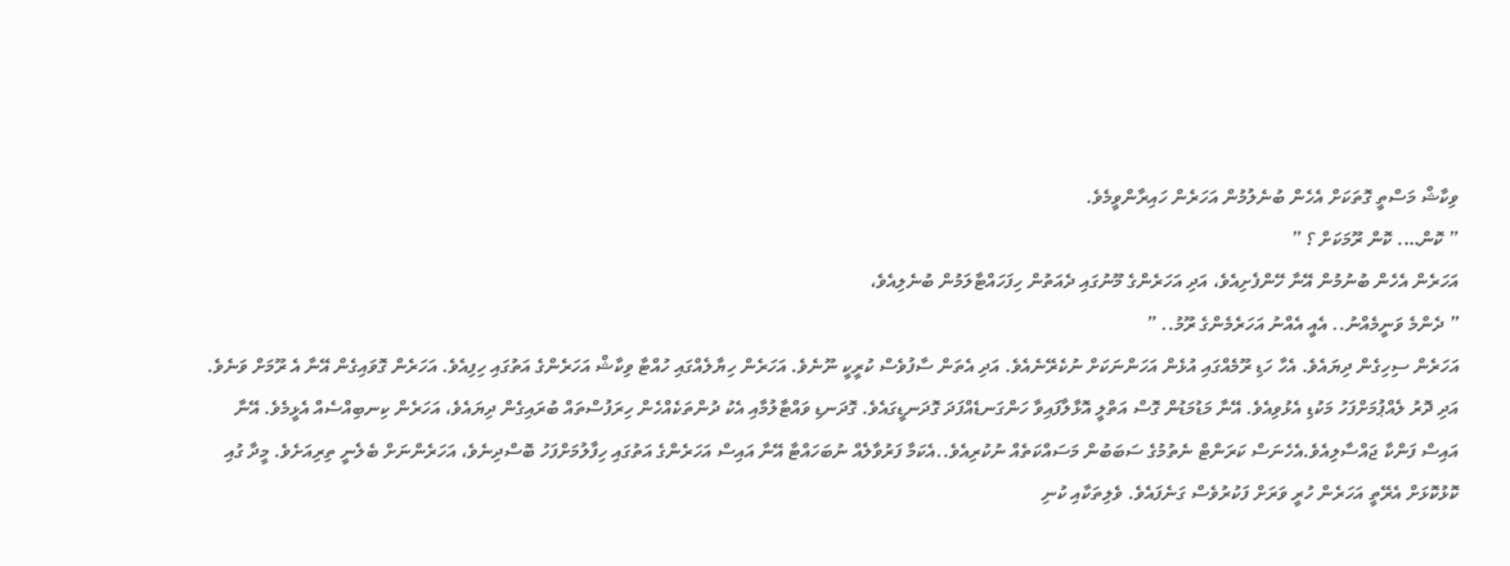ވިކާޝް މަސްތީ ގޮތަކަށް އެހެން ބުނެލުމުން އަހަރެން ހައިރާންވީމެވެ.
” ކޮން…. ކޮން ރޫމަކަށް ؟ ”
އަހަރެން އެހެން ބުނުމުން އޭނާ ހޭންފެށިއެވެ، އަދި އަހަރެންގެ މޫނުގައި ދެއަތުން ހިފަހައްޓާލަމުން ބުނެލިއެވެ،
” ދެންމެ ވަނީމެއްނު.. އެއީ އެއްނު އަހަރެމެންގެ ރޫމު.. ”
އަހަރެން ސިހިގެން ދިޔައެވެ. އެހާ ހަޑި ރޫމެއްގައި އުޅެން އަހަންނަކަށް ނުކެރޭނެއެވެ. އަދި އެތަން ސާފުވެސް ކުރީކީ ނޫނެވެ. އަހަރެން ހިޔާލެއްގައި ހުއްޓާ ވިކާޝް އަހަރެންގެ އަތުގައި ހިފިއެވެ. އަހަރެން ގޮވައިގެން އޭނާ އެ ރޫމަށް ވަނެވެ. އަދި ދޮރު ލެއްޕުމަށްފަހު މަކުޑި އެޅުވިއެވެ. އޭނާ މަޑުމަޑުން ގޮސް އަތްލީ އޮޅާލާފައިވާ ހަންގަނޑެއްފަދަ ގޮދަނޑީގައެވެ. ގޮދަނޑި ވައްޓާލުމާއި އެކު ދުންތަކެއްހެން ހިރަފުސްތައް ބުރައިގެން ދިޔައެވެ، އަހަރެން ކިނބިއްސެއް އެޅީމެވެ. އޭނާ އައިސް ފަންކާ ޖައްސާލިއެވެ.އެހެނަސް ކަރަންޓް ނެތުމުގެ ސަބަބުން މަސައްކަތެއް ނުކުރިއެވެ..އެކަމާ ފަރުވާލެއް ނުބަހައްޓާ އޭނާ އައިސް އަހަރެންގެ އަތުގައި ހިފާލުމަށްފަހު ބޮސްދިނެވެ، އަހަރެންނަށް ބެލެނީ ތިރިއަށެވެ. މީދާ ގުއި ކޮޅުކޮޅަށް އެރޭތީ އަހަރެން ހުރީ ވަރަށް ފަކުރުވެސް ގަނެފައެވެ. ވެލިތަކާއި ކުނި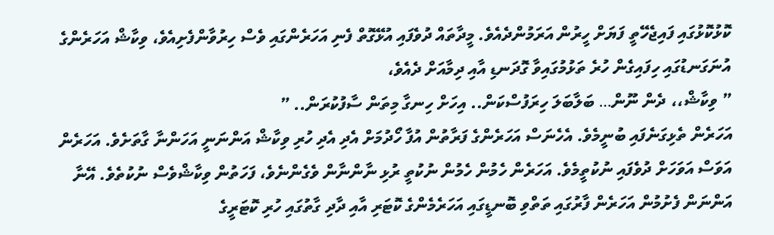ކޮޅުކޮޅުގައި ފައިޖެހޭތީ ފަޔަށް ހީރުން އަރަމުންދެއެވެ. މީދާތައް ދުވެފައި އުޅޭގޮތް ފެނި އަހަރެންގައި ވެސް ހިރުވާންފެށިއެވެ، ވިކާޝް އަހަރެންގެ އުނަގަނޑުގައި ހިފައިގެން ހުރެ ތަޅުމުގައިވާ ގޮދަނޑި އާއި ދިމާއަށް ދެއެވެ،
” ވިކާޝް،، ދެން ނޫން… ބަލާބަލަ ހިރަފުސްކަން.. އިހަށް ހިނގާ މިތަން ސާފުކުރަން.. ”
އަހަރެން ތެޅިގަނެފައި ބުނީމެވެ. އެހެނަސް އަހަރެންގެ ފަރާތުން އުފާ ހޯދުމަށް އެދި އެދި ހުރި ވިކާޝް އަންނަނީ އަހަންނާ ގާތަށެވެ. އަހަރެން އަވަސް އަވަހަށް ދުވެފައި ނުކުތީމެވެ. އަހަރެން ހެމުން ހެމުން ނުކުތީ ރުޅި ނާންނާން ވެގެންނެވެ، ފަހަތުން ވިކާޝްވެސް ނުކުތެވެ. އޭނާ އަންނަން ފެށުމުން އަހަރެން ފާރުގައި ތަތްވި ބޮނޑީގައި އަހަރެމެންގެ ކޮޓަރި އާއި ދާދި ގާތުގައި ހުރި ކޮޓަރީގެ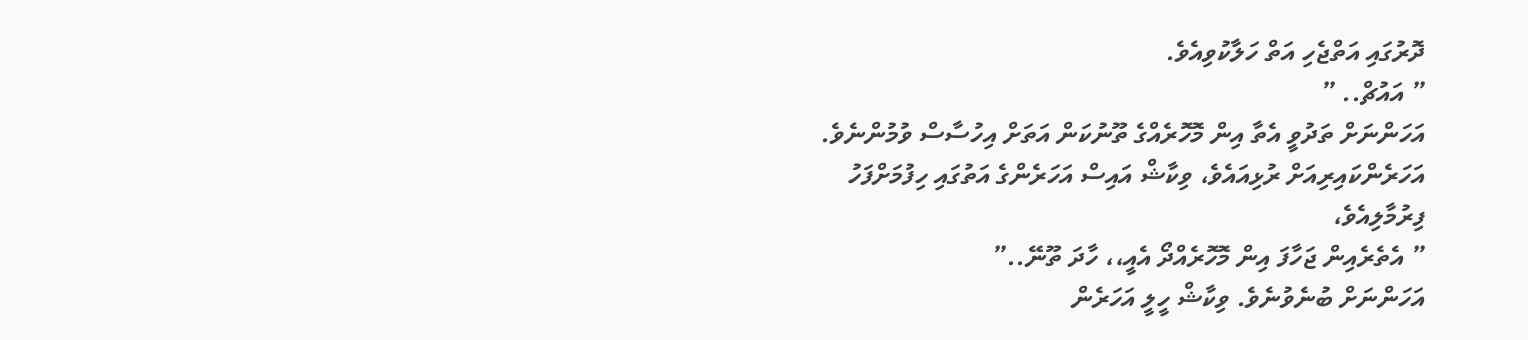ދޮރުގައި އަތްޖެހި އަތް ހަލާކުވިއެވެ.
” އައުޗް.. ”
އަހަންނަށް ތަދުވީ އެތާ އިން މޮހޮރެއްގެ ތޫނުކަން އަތަށް އިހުސާސް ވުމުންނެވެ. އަހަރެންކައިރިއަށް ރުޅިއައެވެ، ވިކާޝް އައިސް އަހަރެންގެ އަތުގައި ހިފުމަށްފަހު ފިރުމާލިއެވެ،
” އެތެރެއިން ޖަހާފަ އިން މޮހޮރެއްދޯ އެއީ،، ހާދަ ތޫނޭ..”
އަހަންނަށް ބުނެވުނެވެ. ވިކާޝް ހީލީ އަހަރެން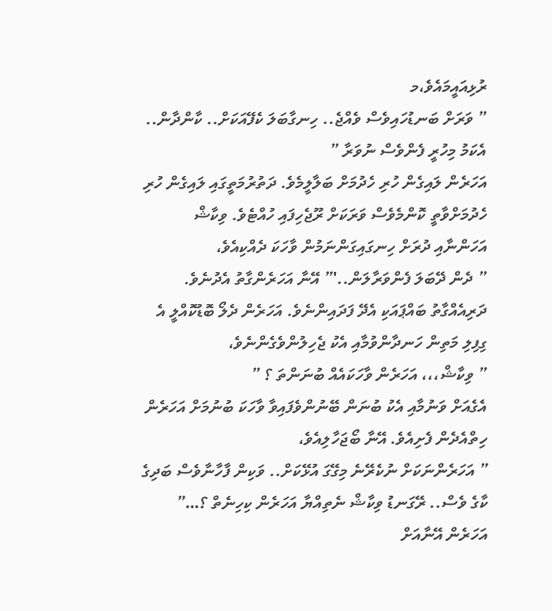ރުޅިއައީމައެވެ،މ
” ވަރަށް ބަނޑުހައިވެސް ވެއްޖެ.. ހިނގާބަލަ ކެފޭއަކަށް.. ކާންދާން.. އެކަމު މިހުރީ ފެންވެސް ނުވަރާ ”
އަހަރެން ލައިގެން ހުރި ހެދުމަށް ބަލާލީމެވެ. ދަތުރުމަތީގައި ލައިގެން ހުރި ހެދުމަށްވާތީ ކޮންމެވެސް ވަރަކަށް ރޫޖެހިފައި ހުއްޓެވެ. ވިކާޝް އަހަންނާއި ދުރަށް ހިނގައިގަންނަމުން ވާހަކަ ދެއްކިއެވެ،
” ދެން ދޭބަލަ ފެންވަރާލަން..'” އޭނާ އަހަރެންގާތު އެދުނެވެ. ދަރިއެއްގާތު ބައްޕައަކި އެދޭ ފަދައިންނެވެ. އަހަރެން ދެލޯ ބޮޑުކޮއްލީ އެ ގިފިލި މަތިން ހަނދާންވުމާއި އެކު ޖެހިލުންވެގެންނެވެ،
” ވިކާޝް،،، އަހަރެން ވާހަކައެއް ބުނަންތަ ؟ ”
އެގެއަށް ވަނުމާއި އެކު ބުނަން ބޭނުންވެފައިވާ ވާހަކަ ބުނުމަށް އަހަރެން ހިތްއެދެން ފެށިއެވެ. އޭނާ ބޯޖަހާލިއެވެ،
” އަހަރެންނަކަށް ނުކެރޭނެ މިގޭގަ އުޅޭކަށް.. ވަކިން ފާހާނާވެސް ބަދިގެ ކާގެ ވެސް.. ރޭގަނޑު ވިކާޝް ނެތިއްޔާ އަހަރެން ކިހިނެތް ؟…”
އަހަރެން އޭނާއަށް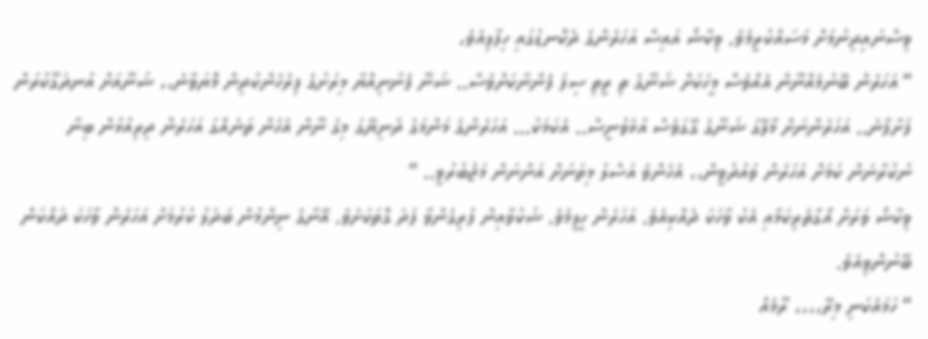ވިސްނައިދިނުމަށް މަސައްކުރީމެވެ. ވިކާޝް އައިސް އަހަރެންގެ ދެކޮނޑުގައި ހިފާލިއެވެ،
” އަހަރެން ބޭނުމެއްނޫން އެއްވެސް މީހަކަށް ޝަނޫގެ ތި ރީތި ސިފަ ފެންނާކަށްވެސް.. ޝަނޫ ފެނުނިއްޔާ މިރަށުގެ ފިރެހެންކުދިން މޮޔަވާނެ،، ޝަނޫއަށް އުނދަގޫކުރަން ފަށާފާނެ.. އަހަރެންނަށް މާލޭގަ ޝަނޫގެ ގޭގަވެސް އުޅެވުނީސް.. އެކަމަކު… އަހަރެންގެ މަންމަގެ ދުނިޔޭގަ މިގެ ނޫން އެހެން ތަނެއްގަ އަހަރެން ދިރިއުޅުން ބިނާ ނުކުރާނަން ކަމަށް އަހަރެން ވައުދުވީން،، އެހެންވެ އަސްލު މިތަނަށް އަންނަން މަޖުބުރުވީ.. ”
ވިކާޝް ވަރަށް އޯގާތެރިކަމާއި އެކު ވާހަކަ ދެއްކިއެވެ. އަހަރެން ހީލީމެވެ. ޝަކުވާއިން ފުރިގެންވާ ފަދަ ގޮތަކަށެވެ. އޭނާގެ ނިންމުން ބަދަލު ކުރުމަށް އަހަރެން ވާހަކަ ދައްކަން ބޭނުންވިއެވެ.
” ހަމައެކަނި މިރޭ،،،، ރޫމެއް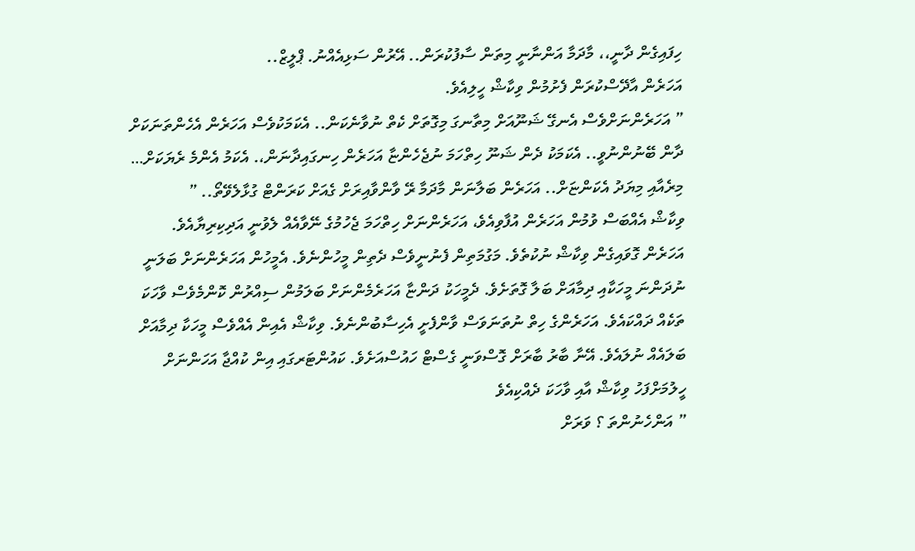ހިފައިގެން ދާނީ،، މާދަމާ އަންނާނީ މިތަން ސާފުކުރަން.. އޭރުން ސަޅިއެއްނު. ޕްލީޒް..
އަހަރެން އާދޭސްކުރަން ފެށުމުން ވިކާޝް ހީލިއެވެ.
” އަހަރެންނަށްވެސް އެނގޭ ޝަނޫއަށް މިތާނގަ މިގޮތަށް ކެތް ނުވާނެކަން.. އެކަމަކުވެސް އަހަރެން އެހެންތަނަކަށް ދާން ބޭނުންނުވީ.. އެކަމަކު ދެން ޝަނޫ ހިތްހަމަ ނުޖެހެންޏާ އަހަރެން ހިނގައިދާނަން،. އެކަމު އެންމެ ރެޔަކަށް… މިރެއާއި މިޔަދު އެކަންޏަށް.. އަހަރެން ބަލާނަން މާދަމާ ރޭ ވާންވާއިރަށް ގެއަށް ކަރަންޓް ގުޅާލެވޭތޯ.. ”
ވިކާޝް އެއްބަސް ވުމުން އަހަރެން އުފާވިއެވެ، އަހަރެންނަށް ހިތްހަމަ ޖެހުމުގެ ނޭވާއެއް ލެވުނީ އަދިކިރިޔާއެވެ.
އަހަރެން ގޮވައިގެން ވިކާޝް ނުކުތެވެ. މަގުމަތިން ފެނުނީވެސް ދެތިން މީހުންނެވެ. އެމީހުން އަހަރެންނަށް ބަލަނީ ނުދަންނަ މީހަކާއި ދިމާއަށް ބަލާ ގޮތަށެވެ. ދެމީހަކު ދަންޏާ އަހަރެމެންނަށް ބަލަމުން ސިއްރުން ކޮންމެވެސް ވާހަކަ ތަކެއް ދައްކައެވެ. އަހަރެންގެ ހިތް ނުތަނަވަސް ވާންފެށީ އެހިސާބުންނެވެ. ވިކާޝް އެއިން އެއްވެސް މީހަކާ ދިމާއަށް ބަލައެއް ނުލައެވެ. އޭނާ ބާރު ބާރަށް ގޮސްވަނީ ގެސްޓް ހައުސްއަށެވެ. ކައުންޓަރގައި އިން ކުއްޖާ އަހަންނަށް ހީލުމަށްފަހު ވިކާޝް އާއި ވާހަކަ ދެއްކިއެވެ
” އަންހެނުންތަ ؟ ވަރަށް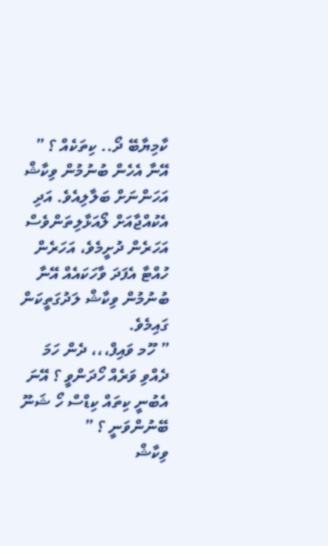ކާމިޔާބޭ ދޯ.. ކިތަކެއް ؟ ”
އޭނާ އެހެން ބުނުމުން ވިކާޝް އަހަންނަށް ބަލާލިއެވެ. އަދި އެކުއްޖާއަށް ލޯއަޅާލިތަންވެސް އަހަރެން ދުށީމެވެ، އަހަރެން ހުއްޓާ އެފަދަ ވާހަކައެއް އޭނާ ބުނުމުން ވިކާޝް ލަދުގަތީކަން ގައިމެވެ.
” ހޫމ ވައިފް،،، ދެން ހަމަ ދެއްވި ވަރެއް ހޯދަންވީ ؟ އޭނަ އެބުނީ ކިތައް ކިޑްސް ހޯ ޝަނޫ ބޭނުންވަނީ ؟ ”
ވިކާޝް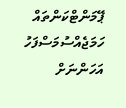ޕޭމަންޓްކަންތައް ހަމަޖެއްސުމަސްފަހު އަހަންނަށް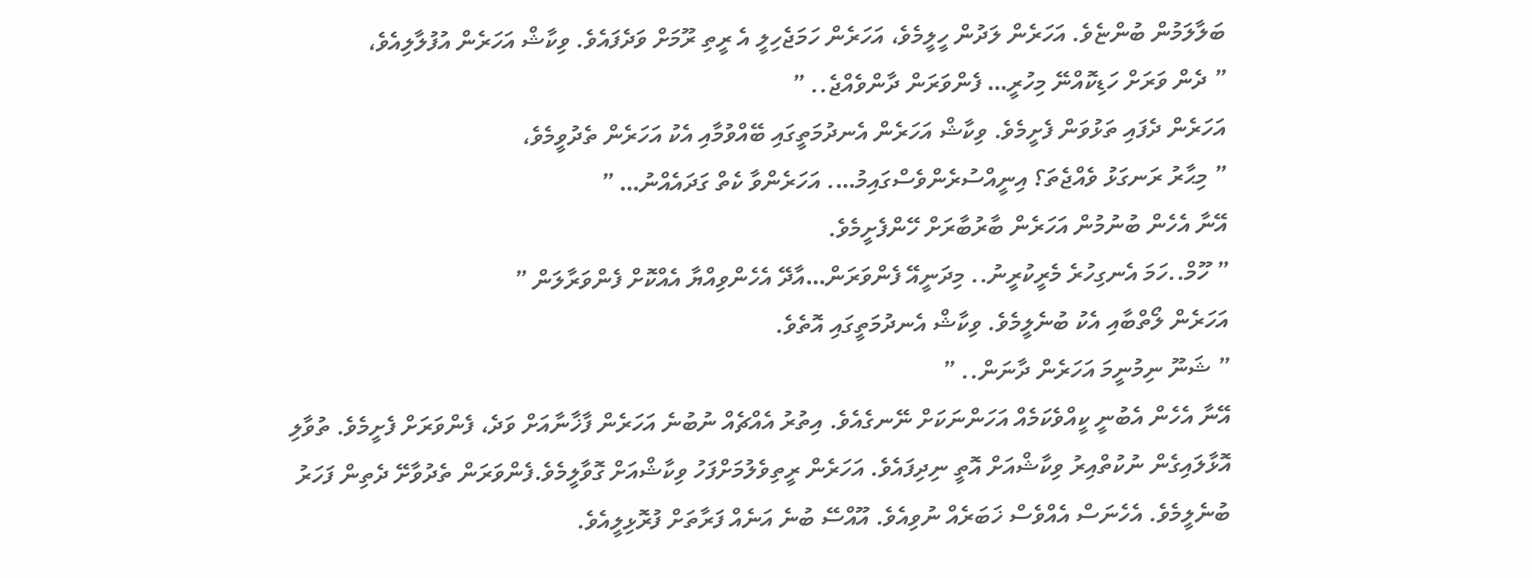ބަލާލަމުން ބުންޏެވެ. އަހަރެން ލަދުން ހީލީމެވެ، އަހަރެން ހަމަޖެހިލީ އެ ރީތި ރޫމަށް ވަދެފައެވެ. ވިކާޝް އަހަރެން އުފުލާލިއެވެ،
” ދެން ވަރަށް ހަޑިކޮއްނޭ މިހުރީ… ފެންވަރަން ދާންވެއްޖެ.. ”
އަހަރެން ދެފައި ތަޅުވަން ފެށީމެވެ. ވިކާޝް އަހަރެން އެނދުމަތީގައި ބޭއްވުމާއި އެކު އަހަރެން ތެދުވީމެވެ،
” މިޙާރު ރަނގަޅު ވެއްޖެތަ؟ އިނީއްސުރެންވެސްގައިމު…. އަހަރެންވާ ކެތް ގަދައެއްނު… ”
އޭނާ އެހެން ބުނުމުން އަހަރެން ބާރުބާރަށް ހޭންފެށީމެވެ.
” ހޫމް..ހަމަ އެނގިހުރެ މެރީކުރީނު.. މިދަނީއޭ ފެންވަރަން…އާދޭ އެހެންވިއްޔާ އެއްކޮށް ފެންވަރާލަން ”
އަހަރެން ލޯތްބާއި އެކު ބުނެލީމެވެ. ވިކާޝް އެނދުމަތީގައި އޮތެވެ.
” ޝަނޫ ނިމުނީމަ އަހަރެން ދާނަން.. ”
އޭނާ އެހެން އެބުނީ ކީއްވެކަމެއް އަހަންނަކަށް ނޭނގެއެވެ. އިތުރު އެއްޗެއް ނުބުނެ އަހަރެން ފާޚާނާއަށް ވަދެ، ފެންވަރަށް ފެށީމެވެ. ތުވާލި އޮޅާލައިގެން ނުކުތްއިރު ވިކާޝްއަށް އޮތީ ނިދިފައެވެ. އަހަރެން ރީތިވެލުމަށްފަހު ވިކާޝްއަށް ގޮވާލީމެވެ.ފެންވަރަން ތެދުވާށޭ ދެތިން ފަހަރު ބުނެލީމެވެ. އެހެނަސް އެއްވެސް ޚަބަރެއް ނުވިއެވެ. އޫއްސޭ ބުނެ އަނެއް ފަރާތަށް ފުރޮޅިލީއެވެ.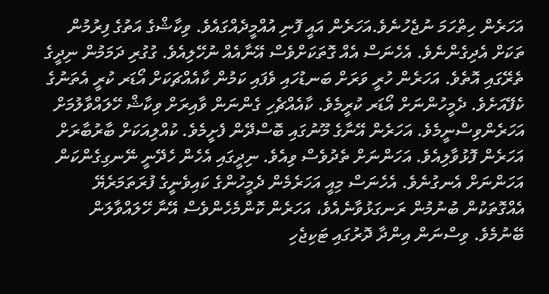އަހަރެން ހިތްހަމަ ނުޖެހުނެވެ.އަހަރެން އައީ ފޮނި އުއްމީދެއްގައެވެ. ވިކާޝްގެ އަތުގެ ފިރުމުން ތަކަށް އެދިގެންނެވެ. އެހެނަސް އެއް ގޮތަކަށްވެސް އޭނާއެއް ނުހޭލިއެވެ. ގުގުރި ދަމަމުން ނިދީގެ ތެރޭގައި އޮތެވެ. އަހަރެން ހުރީ ވަރަށް ބަނޑުހައި ވެފައި ކަމުން ކާއެއްޗަކަށް އޯޑަރ ކުރީ އެތަނުގެ ކެފޭއަށެވެ. ދެމީހުންނަށް އޯޑަރ ކުރީމެވެ. ކާއެއްޗެހި ގެންނަން ވާއިރަށް ވިކާޝް ހޭލައްވާލުމަށް އަހަރެންވިސްނީމެވެ. އަހަރެން އޭނާގެ މޫނުގައި ބޮސްދޭން ފެށީމެވެ. ކުއްލިއަކަށް ބާރުބާރަށް އަހަރެން ފޮޅުވާލިއެވެ. އަހަންނަށް ތެދުވެސް ވިއެވެ. ނިދީގައި އެހެން ހެދޭނީ ނޭނގިގެންކަން އަހަންނަށް އެނގުނެވެ. އެހެނަސް މިއީ އަހަރެމެން ދެމީހުންގެ ކައިވެނީގެ ފުރަތަމަރެޔޭ އެއްގޮތަކުން ބުނުމުން ރަނގަޅުވާނެއެވެ، އަހަރެން ކޮންމެހެންވެސް އޭނާ ހޭލައްވާލަން ބޭނުމެވެ. ވިސްނަން އިންދާ ދޮރުގައި ޓަކިޖެހި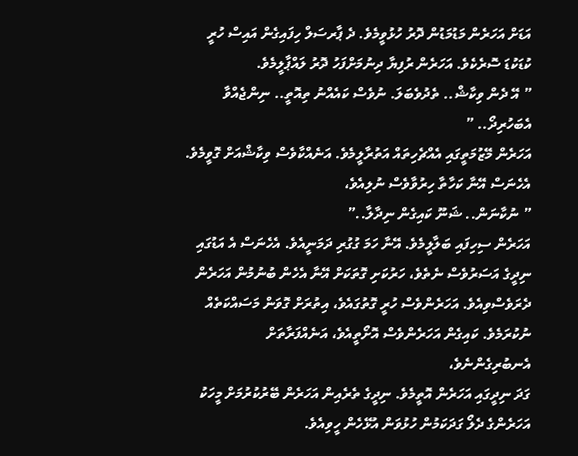އަޑަށް އަހަރެން މަޑުމަޑުން ދޮރު ހުޅުވީމެވެ. ދެ ޕާރސަލް ހިފައިގެން އައިސް ހުރީ ކުޑަކުޑަ ސޮރެކެވެ. އަހަރެން ރުފިޔާ ދިނުމަށްފަހު ދޮރު ލައްޕާލީމެވެ.
” އޭ ދެން ވިކާޝް.. ތެދުވެބަލަ. ނުވެސް ކައެއްނު ތިއޮތީ.. ނިންޖެއްވާ އެބަހުރިދޯ.. ”
އަހަރެން މޭޒުމަތީގައި އެއްޗެހިތައް އަތުރާލީމެވެ. އަނެއްކާވެސް ވިކާޝްއަށް ގޮވީމެވެ. އެހެނަސް އޭނާ ކަހާތާ ހިރުވާވެސް ނުލިއެވެ،
” ނުކާނަން.. ޝަނޫ ކައިގެން ނިދާލާ..”
އަހަރެން ސިހިފައި ބަލާލީމެވެ. އޭނާ ހަމަ ގުގުރި ދަމަނީއެވެ. އެހެނަސް އެ އަޑުގައި ނިދީގެ އަސަރުވެސް ނެތެވެ، ހަރުކަށި ގޮތަކަށް އޭނާ އެހެން ބުނުމުން އަހަރެން ދެރަވެސްވިއެވެ. އަހަރެންވެސް ހުރީ ގޮތުގައެވެ، އިތުރަށް ގޮވަން މަސައްކަތެއް ނުކުރަމެވެ. ކައިގެން އަހަރެންވެސް އޮށޯތީއެވެ، އަނެއްފަރާތަށް އެނބުރިގެންނެވެ،
ގަދަ ނިދީގައި އަހަރެން އޮތީމެވެ. ނިދީގެ ތެރެއިން އަހަރެން ބޭރުކުރުމަށް މީހަކު އަހަރެންގެ ދެލޯ ގަދަކަމުން ހުޅުވަން އުޅޭހެން ހީވިއެވެ.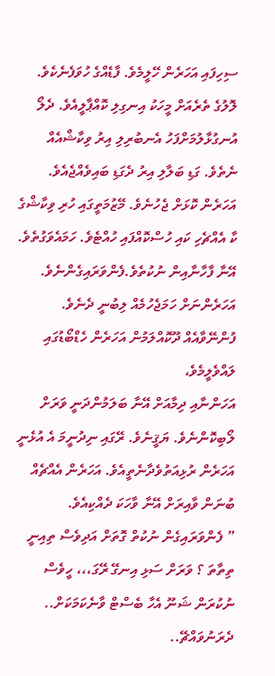ސިހިފައި އަހަރެން ހޭލީމެވެ. ފާޑެއްގެ ހުވަފެނެކެވެ. ލޮލުގެ ތެރެއަށް މީހަކު އިނގިލި ކޮއްޕާލީއެވެ. ދެލޯ އުނގުޅާލުމަށްފަހު އެނބުރިލި އިރު ވިކާޝްއެއް ނެތެވެ. ގަޑި ބަލާލި އިރު ދެގަޑި ބައިވެއްޖެއެވެ. އަހަރެން ކޮޅަށް ޖެހުނެވެ. މޭޒުމަތީގައި ހުރި ވިކާޝްގެ ކާ އެއްޗެހި ކައި ހުސްކޮއްފައި ހުއްޓެވެ. ހަމައެވަގުތެވެ. އޭނާ ފާހާނާއިން ނުކުތެވެ.ފެންވަރައިގެންނެވެ. އަހަރެންނަށް ހަމަޖެހުމެއް ލިބުނީ ދެނެވެ. ފުންނޭވާއެއް ދޫކޮއްލަމުން އަހަރެން ހެޑްބޯޑުގައި ލައްވެލީމެވެ،
އަހަންނާއި ދިމާއަށް އޭނާ ބަލަމުންދަނީ ވަރަށް ލޯބިކޮންނެވެ. ޔަޤީނެވެ. ރޭގައި ނިދުނީމަ އެ އުޅެނީ އަހަރެން ރުޅިއަތުވެދާނެތީއެވެ. އަހަރެން އެއްޗެއް ބުނަން ވާއިރަށް އޭނާ ވާހަކަ ދެއްކިއެވެ.
” ފެންވަރައިގެން ނުކުތް ގޮތަށް އަދިވެސް ތިއިނީ ތިތާތަ ؟ ވަރަށް ސަޅި އިނގޭ ރޭގަ،،، ހީވެސް ނުކުރަން ޝަނޫ އެހާ ބެސްޓް ވާނެކަމަކަށް.. ދެރަނުވައްޗޭ..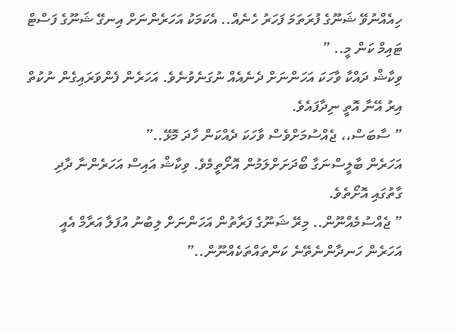ހިއެއްނުވޭ ޝަނޫގެ ފުރަތަމަ ފަހަރު ހެނެއް.. އެކަމަކު އަހަރެންނަށް އިނގޭ ޝަނޫގެ ފަސްޓް ޓައިމް ކަން މީ.. ”
ވިކާޝް ދައްކާ ވާހަކަ އަހަންނަށް ދެނެއެއް ނުގަނެވުނެވެ. އަހަރެން ފެންވަރައިގެން ނުކުތް އިރު އޭނާ އޮތީ ނިދާފައެވެ.
” ސާބަސް،، ޖެއްސުމަށްވެސް ވާހަކަ ދެއްކަން ހާދަ މޮޅޭ..”
އަހަރެން ބާލީސްނަގާ ބޯދަށަށްލަމުން އޮށޯތީމެވެ. ވިކާޝް އައިސް އަހަރެންނާ ދާދި ގާތުގައި އޮށޯތެވެ.
” ޖެއްސުމެއްނޫން.. މިރޭ ޝަނޫގެ ފަރާތުން އަހަންނަށް ލިބުނު އުފަލާ އަރާމް އެއީ އަހަރެން ހަނދާންނެތޭނެ ކަންތައްތަކެއްނޫން..”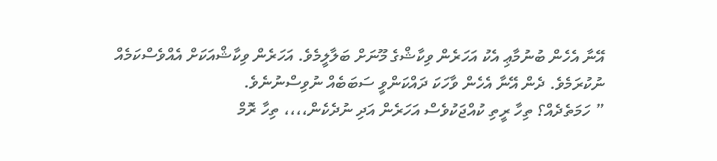އޭނާ އެހެން ބުނުމާޢި އެކު އަހަރެން ވިކާޝްގެ މޫނަށް ބަލާލީމެވެ. އަހަރެން ވިކާޝްއަކަށް އެއްވެސްކަމެއް ނުކުރަމެވެ. ދެން އޭނާ އެހެން ވާހަކަ ދައްކަންވީ ސަބަބެއް ނުވިސްނުނެވެ.
” ހަމަތެދެއް؟ ތިހާ ރީތި ކުއްޖަކުވެސް އަހަރެން އަދި ނުދެކެން،،،، ތިހާ ރޮމް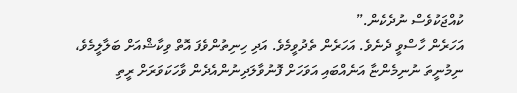ކުއްޖަކުވެސް ނުދެކެން.”
އަހަރެން ހާސްވީ ދެނެވެ. އަހަރެން ތެދުވީމެވެ. އަދި ހިނިތުންވެފަ އޮތް ވިކާޝްއަށް ބަލާލީމެވެ،
ނިމުނީތަ ނުނިމެންޏާ އަނެއްބައި އަވަހަށް ފޮނުވާލަދިނުންއެދެން ވާހަކަވަރަށް ރީތި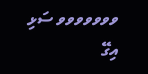ވވވވވވވ ސަޅި އިގޭ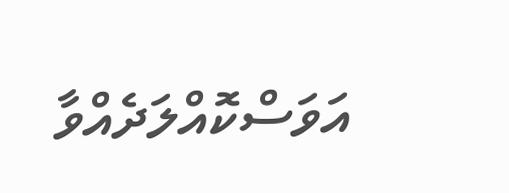އަވަސްކޮއްލަދެއްވާ